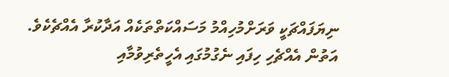ނިޔަފައްޗަކީ ވަރަށްމުހިއްމު މަސައްކަތްތަކެއް އަދާކުރާ އެއްޗެކެވެ. އަތުން އެއްޗެހި ހިފައި ނެގުމުގައި އެހީތެރިވުމާއި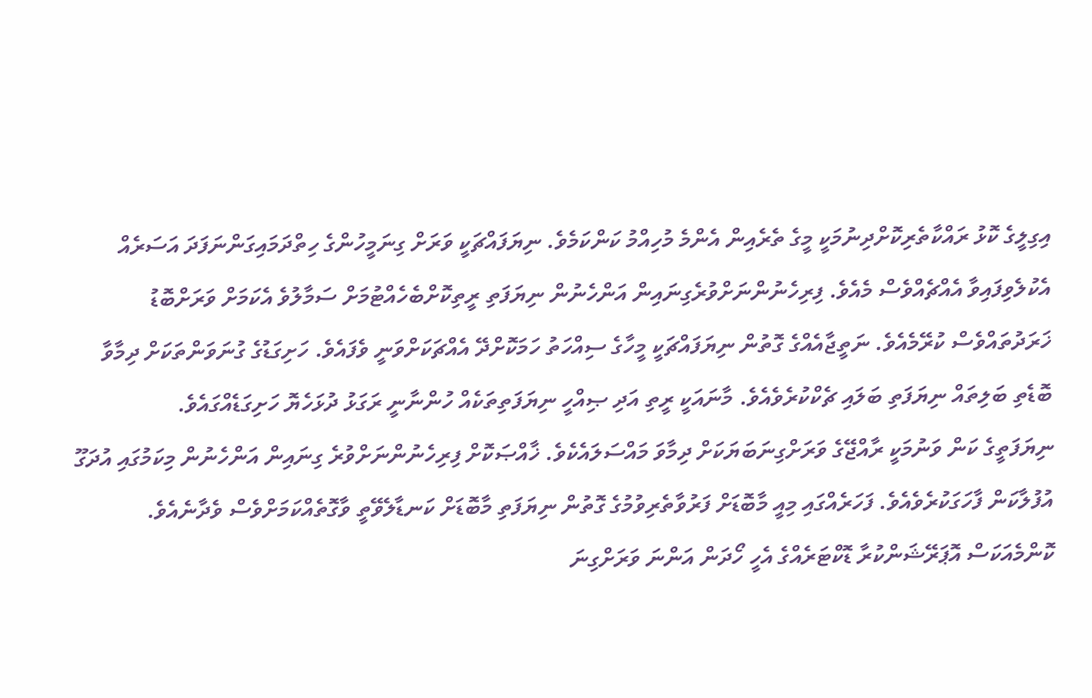އިގިލީގެ ކޮޅު ރައްކާތެރިކޮށްދިނުމަކީ މީގެ ތެރެއިން އެންމެ މުހިއްމު ކަންކަމެވެ. ނިޔަފައްޗަކީ ވަރަށް ގިނަމީހުންގެ ހިތްދަމައިގަންނަފަދަ އަސަރެއް އެކުލެވިފައިވާ އެއްޗެއްވެސް މެއެވެ. ފިރިހެނުންނަށްވުރެގިނައިން އަންހެނުން ނިޔަފަތި ރީތިކޮށްބެހެއްޓުމަށް ސަމާލުވެ އެކަމަށް ވަރަށްބޮޑު ޚަރަދުތައްވެސް ކުރޭމެއެވެ. ނަތީޖާއެއްގެ ގޮތުން ނިޔަފައްޗަކީ މީހާގެ ސިއްހަތު ހަމަކޮށްދޭ އެއްޗަކަށްވަނީ ވެފައެވެ. ހަށިގަޑުގެ ގުނަވަންތަކަށް ދިމާވާ ބޮޑެތި ބަލިތައް ނިޔަފަތި ބަލައި ޗެކްކުރެވެއެވެ. މާނައަކީ ރީތި އަދި ޞިއްހީ ނިޔަފަތިތަކެއް ހުންނާނީ ރަގަޅު ދުޅަހެޔޮ ހަށިގަޑެއްގައެވެ.
ނިޔަފަތީގެ ކަން ވަނުމަކީ ރާއްޖޭގެ ވަރަށްގިނަބަޔަކަށް ދިމާވަ މައްސަލައެކެވެ. ޚާއްޞަކޮށް ފިރިހެނުންނަށްވުރެ ގިނައިން އަންހެނުން މިކަމުގައި އުދަގޫ އުފުލާކަން ފާހަގަކުރެވެއެވެ. ފަހަރެއްގައި މިއީ މާބޮޑަށް ފަރުވާތެރިވުމުގެ ގޮތުން ނިޔަފަތި މާބޮޑަށް ކަނޑާލެވޭތީ ވާގޮތެއްކަމަށްވެސް ވެދާނެއެވެ. ކޮންމެއަކަސް އޮޕަރޭޝަންކުރާ ޑޮކްޓަރެއްގެ އެހީ ހޯދަން އަންނަ ވަރަށްގިނަ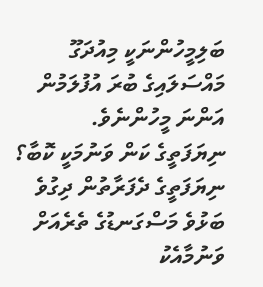ބަލިމީހުންނަކީ މިއުދަގޫ މައްސަލައިގެ ބުރަ އުފުލަމުން އަންނަ މީހުންނެވެ.
ނިޔަފަތީގެ ކަން ވަނުމަކީ ކޮބާ؟
ނިޔަފަތީގެ ދެފަރާތުން ދިގުވެ ބަޅުވެ މަސްގަނޑުގެ ތެރެއަށް ވަނުމާއެކު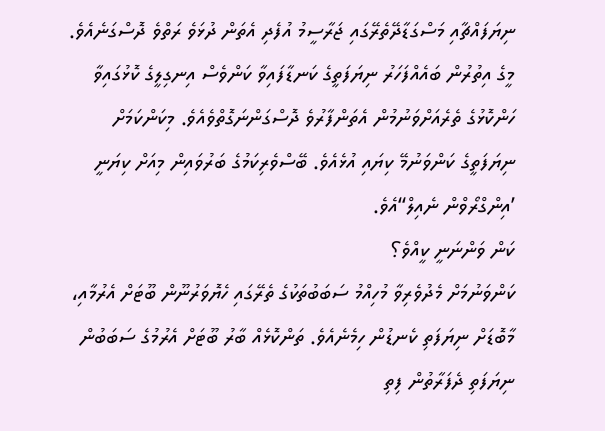ނިޔަފައްޗާއި މަސްގަޑާދޭތެރޭގައި ޖަރާސީމު އުފެދި އެތަން ދުޅަވެ ރަތްވެ ދޮސްގަނެއެވެ. މީގެ އިތުރުން ބައެއްފަހަރު ނިޔަފަތީގެ ކަނޑާފައިވާ ކަންވެސް އިނގިލީގެ ކޮޅުގައިވާ ހަންކޮޅުގެ ތެރެއަށްވަނުމުން އެތަންފާރުވެ ދޮސްގަންނަގޮތްވެއެވެ. މިކަންކަމަށް ނިޔަފަތީގެ ކަންވަނުމޭ ކިޔައި އުޅެއެވެ. ބޭސްވެރިކަމުގެ ބަރުވައިން މިއަށް ކިޔަނީ ’އިންގްރޯވްން ނެއިލް“އެވެ.
ކަން ވަންނަނީ ކީއްވެ؟
ކަންވަނުމަށް މެދުވެރިވާ މުހިއްމު ސަބަބުތަކުގެ ތެރޭގައި ހެޔޮވަރުނޫން ބޫޓަށް އެރުމާއި، މާބޮޑަށް ނިޔަފަތި ކެނޑުން ހިމެނެއެވެ. ތަންކޮޅެއް ބާރު ބޫޓަށް އެރުމުގެ ސަބަބުން ނިޔަފަތި ދެފަރާތުން ފިތި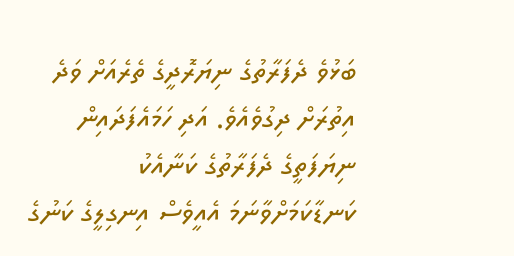ބަޅުވެ ދެފަރާތުގެ ނިޔަރޮދީގެ ތެރެއަށް ވަދެ އިތުރަށް ދިގުވެއެވެ. އަދި ހަމައެފަދައިން ނިޔަފަތީގެ ދެފަރާތުގެ ކަނާއެކު ކަނޑާކަމަށްވާނަމަ އެއީވެސް އިނގިލީގެ ކަނުގެ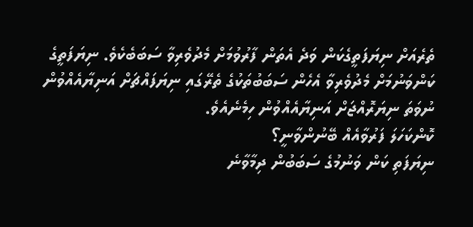ތެރެއަށް ނިޔަފަތީގެކަން ވަދެ އެތަން ފާރުވުމަށް މެދުވެރިވާ ސަބަބެކެވެ. ނިޔަފަތީގެ ކަންވަނުމަށް މެދުވެރިވާ އެހެން ސަބަބުތަކުގެ ތެރޭގައި ނިޔަފައްޗަށް އަނިޔާއެއްވުން ނުވަތަ ނިޔަރޮއްޖަށް އަނިޔާއެއްވުން ހިމެނެއެވެ.
ކޮންކަހަލަ ފަރުވާއެއް ބޭނުންވާނީ؟
ނިޔަފަތި ކަން ވަނުމުގެ ސަބަބުން ދިމާވާނެ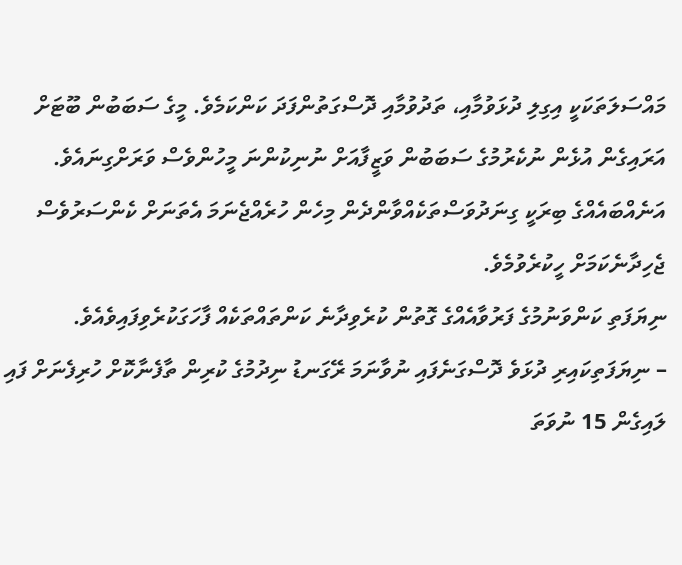މައްސަލަތަކަކީ އިގިލި ދުޅަވުމާއި، ތަދުވުމާއި ދޮސްގަތުންފަދަ ކަންކަމެވެ. މީގެ ސަބަބުން ބޫޓަށް އަރައިގެން އުޅެން ނުކެރުމުގެ ސަބަބުން ވަޒީފާއަށް ނުނިކުންނަ މީހުންވެސް ވަރަށްގިނައެވެ. އަނެއްބައެއްގެ ބިރަކީ ގިނަދުވަސްތަކެއްވާންދެން މިހެން ހުރެއްޖެނަމަ އެތަނަށް ކެންސަރުވެސް ޖެހިދާނެކަމަށް ހީކުރެވުމެވެ.
ނިޔަފަތި ކަންވަނުމުގެ ފަރުވާއެއްގެ ގޮތުން ކުރެވިދާނެ ކަންތައްތަކެއް ފާހަގަކުރެވިފައިވެއެވެ.
– ނިޔަފަތިކައިރި ދުޅަވެ ދޮސްގަނެފައި ނުވާނަމަ ރޭގަނޑު ނިދުމުގެ ކުރިން ތާފެނާކޮށް ހުރިފެނަށް ފައި ލައިގެން 15 ނުވަތަ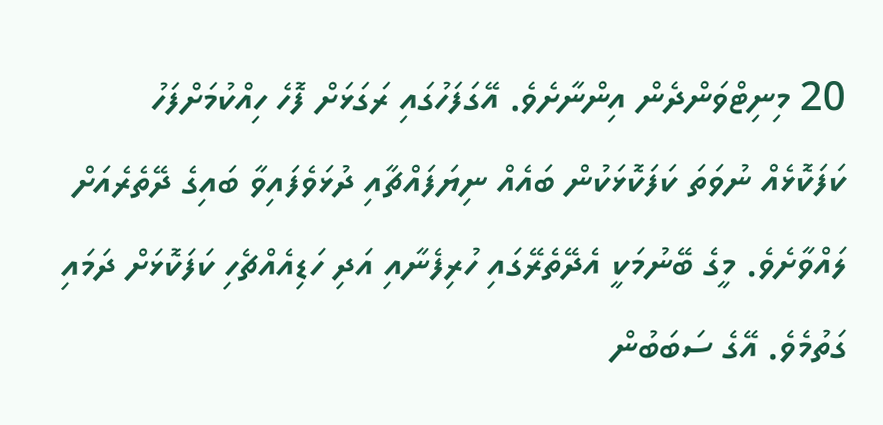20 މިނިޓްވަންދެން އިންނާށެވެ. އޭގަފަހުގައި ރަގަޅަށް ފޮހެ ހިއްކުމަށްފަހު ކަފަކޮޅެއް ނުވަތަ ކަފަކޮޅަކުން ބައެއް ނިޔަފައްޗާއި ދުޅަވެފައިވާ ބައިގެ ދޭތެރެއަށް ލައްވާށެވެ. މީގެ ބޭނުމަކީ އެދޭތެރޭގައި ހުރިފެނާއި އަދި ހަޑިއެއްޗެހި ކަފަކޮޅަށް ދަމައި ގަތުމެވެ. އޭގެ ސަބަބުން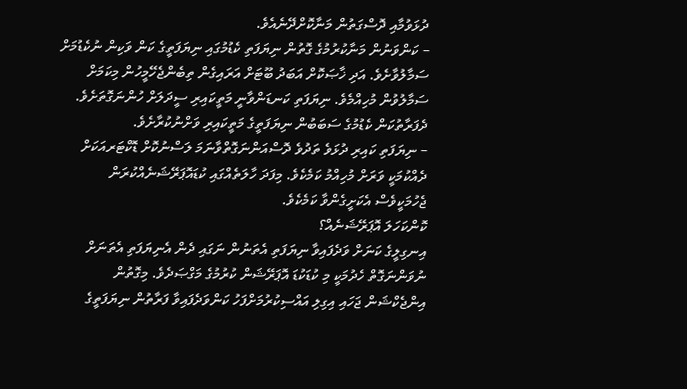ދުޅަވުމާއި ދޮސްގަތުން މަނާކޮށްދޭނެއެވެ.
– ކަންވަނުން މަނާކުރުމުގެ ގޮތުން ނިޔަފަތި ކެޑުމުގައި ނިޔަފަތީގެ ކަން ވަކިން ނުކެޑުމަށް ސަމާލުވާށެވެ. އަދި ޚާޞަކޮށް އަބަދު ބޫޓަށް އަރައިގެން ތިބެންޖެހޭމީހުން މިކަމަށް ސަމާލުވުން މުހިއްމެވެ. ނިޔަފަތި ކަނޑަންވާނީ މަތީކައިރި ސީދަލަށް ހުންނަގޮތަށެވެ. ދެފަރާތުކަން ކެޑުމުގެ ސަބަބުން ނިޔަފަތީގެ މަތީކައިރި ވަށްނުކުރާށެވެ.
– ނިޔަފަތި ކައިރި ދުޅަވެ ތަދުވެ ދޮސްއަންނަގޮތްވާނަމަ ލަސްނުކޮށް ޑޮކްޓަރއަކަށް ދެއްކުމަކީ ވަރަށް މުހިއްމު ކަމެކެވެ. މިފަދަ ހާލަތެއްގައި ކުޑައޮޕަރޭޝަނެއްކުރަން ޖެހުމަކީވެސް އެކަށީގެންވާ ކަމެކެވެ.
ކޮންކަހަލަ އޮޕަރޭޝަނެއް؟
އިނގިލީގެ ކަނަށް ވަދެފައިވާ ނިޔަފަތި އެތަނުން ނަގައި ދެން އެނިޔަފަތި އެތަނަށް ނުވަންނަގޮތް ހެދުމަކީ މި ކުޑަކުޑަ އޮޕަރޭޝަން ކުރުމުގެ މަގްޞަދެވެ. މިގޮތުން އިންޖެކްޝަން ޖަހައި އިގިލި އައްސިކުރުމަށްފަހު ކަންވަދެފައިވާ ފަރާތުން ނިޔަފަތީގެ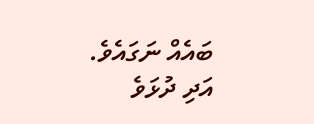ބައެއް ނަގައެވެ. އަދި ދުޅަވެ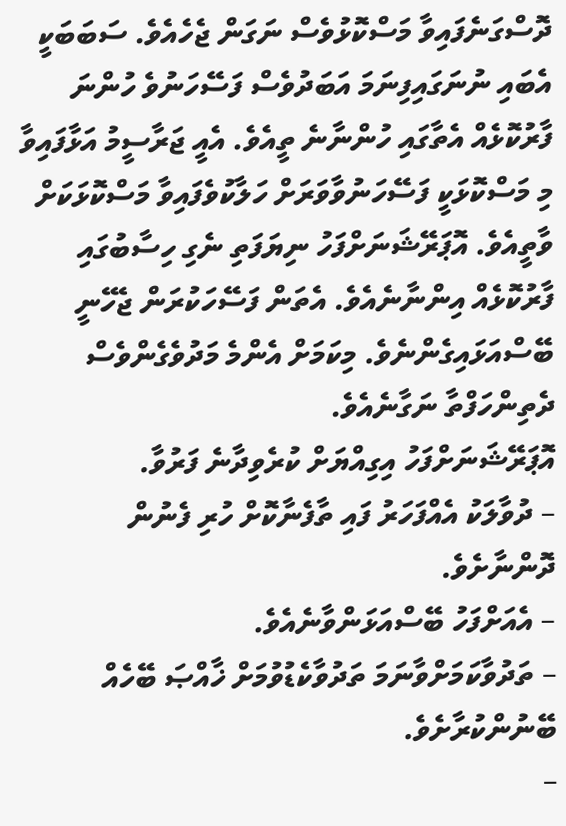ދޮސްގަނެފައިވާ މަސްކޮޅުވެސް ނަގަން ޖެހެއެވެ. ސަބަބަކީ އެބައި ނުނަގައިފިނަމަ އަބަދުވެސް ފަސޭހަނުވެ ހުންނަ ފާރުކޮޅެއް އެތާގައި ހުންނާނެ ތީއެވެ. އެއީ ޖަރާސީމު އަޅާފައިވާ މި މަސްކޮޅަކީ ފަސޭހަނުވާވަރަށް ހަލާކުވެފައިވާ މަސްކޮޅަކަށް ވާތީއެވެ. އޮޕަރޭޝަނަށްފަހު ނިޔަފަތި ނެގި ހިސާބުގައި ފާރުކޮޅެއް އިންނާނެއެވެ. އެތަން ފަސޭހަކުރަން ޖެހޭނީ ބޭސްއަޅައިގެންނެވެ. މިކަމަށް އެންމެ މަދުވެގެންވެސް ދެތިންހަފްތާ ނަގާނެއެވެ.
އޮޕަރޭޝަނަށްފަހު އިގިއްޔަށް ކުރެވިދާނެ ފަރުވާ.
– ދުވާލަކު އެއްފަހަރު ފައި ތާފެނާކޮށް ހުރި ފެނުން ދޮންނާށެވެ.
– އެއަށްފަހު ބޭސްއަޅަންވާނެއެވެ.
– ތަދުވާކަމަށްވާނަމަ ތަދުވާކެޑުވުމަށް ޚާއްޞަ ބޭހެއް ބޭނުންކުރާށެވެ.
–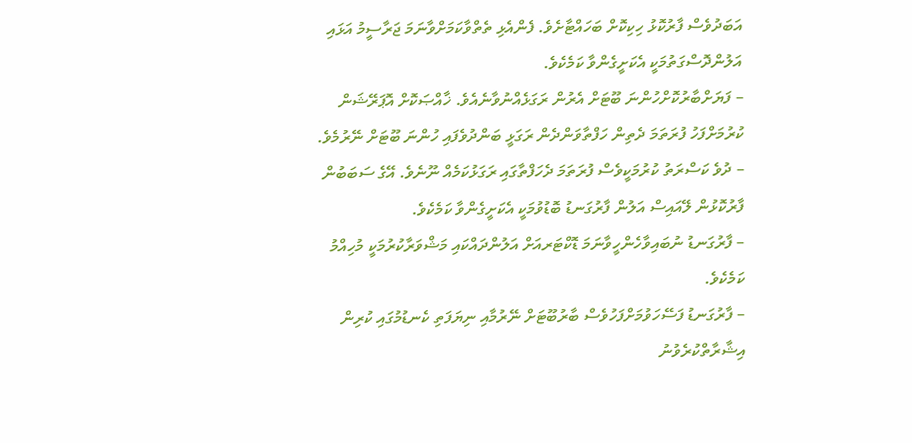އަބަދުވެސް ފާރުކޮޅު ހިކިކޮށް ބަހައްޓާށެވެ. ފެންއެޅި ތެތްވާކަމަށްވާނަމަ ޖަރާސީމު އަޅައި އަލުންދޮސްގަތުމަކީ އެކަށީގެންވާ ކަމެކެވެ.
– ފަޔަށްބާރުކޮށްހުންނަ ބޫޓަށް އެރުން ރަގަޅެއްނުވާނެއެވެ. ޚާއްޞަކޮށް އޮޕަރޭޝަން ކުރުމަށްފަހު ފުރަތަމަ ދެތިން ހަފްތާވަންދެން ރަގަޅީ ބަންދުވެފައި ހުންނަ ބޫޓަށް ނޭރުމެވެ.
– ދުވެ ކަސްރަތު ކުރުމަކީވެސް ފުރަތަމަ ދެހަފްތާގައި ރަގަޅުކަމެއް ނޫނެވެ. އޭގެ ސަބަބުން ފާރުކޮޅުން ލޭއައިސް އަލުން ފާރުގަނޑު ބޮޑުވުމަކީ އެކަށީގެންވާ ކަމެކެވެ.
– ފާރުގަނޑު ނުބައިވާހެންހީވާނަމަ ޑޮކްޓަރއަށް އަލުންދައްކައި މަޝްވަރާކުރުމަކީ މުހިއްމު ކަމެކެވެ.
– ފާރުގަނޑު ފަސޭހަވުމަށްފަހުވެސް ބާރުބޫޓަށް ނޭރުމާއި ނިޔަފަތި ކެނޑުމުގައި ކުރިން އިޝާރާތްކުރެވުނު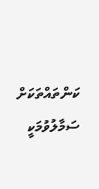ކަންތައްތަކަށް ސަމާލުވުމަކީ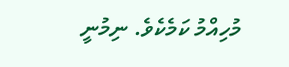މުހިއްމު ކަމެކެވެ. ނިމުނީ